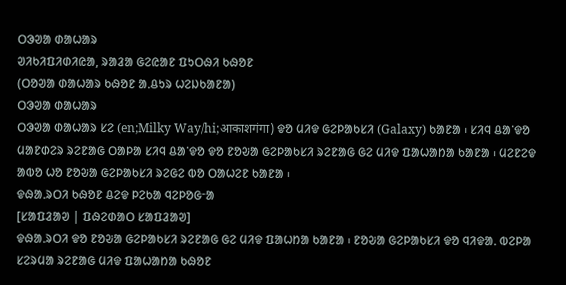ᱛᱳᱣᱟ ᱰᱟᱦᱟᱨ
ᱣᱤᱠᱤᱯᱤᱰᱤᱭᱟ, ᱨᱟᱲᱟ ᱜᱮᱭᱟᱱ ᱯᱩᱛᱷᱤ ᱠᱷᱚᱱ
(ᱛᱚᱣᱟ ᱰᱟᱦᱟᱨ ᱠᱷᱚᱱ ᱟᱹᱪᱩᱨ ᱦᱮᱡᱠᱟᱱᱟ)
ᱛᱳᱣᱟ ᱰᱟᱦᱟᱨ
ᱛᱳᱣᱟ ᱰᱟᱦᱟᱨ ᱥᱮ (en;Milky Way/hi;आकाशगंगा) ᱫᱚ ᱢᱤᱫ ᱜᱮᱞᱟᱠᱥᱤ (Galaxy) ᱠᱟᱱᱟ ᱾ ᱥᱤᱧ ᱪᱟᱸᱫᱚ ᱢᱟᱱᱰᱮᱨ ᱨᱮᱱᱟᱜ ᱛᱟᱞᱟ ᱥᱤᱧ ᱪᱟᱸᱫᱚ ᱫᱚ ᱱᱚᱶᱟ ᱜᱮᱞᱟᱠᱥᱤ ᱨᱮᱱᱟᱜ ᱜᱮ ᱢᱤᱫ ᱯᱟᱦᱟᱴᱟ ᱠᱟᱱᱟ ᱾ ᱢᱮᱱᱮᱫ ᱟᱵᱚ ᱦᱚ ᱱᱚᱶᱟ ᱜᱮᱞᱟᱠᱥᱤ ᱨᱮᱜᱮ ᱵᱚ ᱛᱟᱦᱮᱱ ᱠᱟᱱᱟ ᱾
ᱫᱷᱟᱹᱨᱛᱤ ᱠᱷᱚᱱ ᱪᱮᱫ ᱞᱮᱠᱟ ᱧᱮᱞᱚᱜᱼᱟ
[ᱥᱟᱯᱲᱟᱣ | ᱯᱷᱮᱰᱟᱛ ᱥᱟᱯᱲᱟᱣ]
ᱫᱷᱟᱹᱨᱛᱤ ᱫᱚ ᱱᱚᱶᱟ ᱜᱮᱞᱟᱠᱥᱤ ᱨᱮᱱᱟᱜ ᱜᱮ ᱢᱤᱫ ᱯᱟᱦᱴᱟ ᱠᱟᱱᱟ ᱾ ᱱᱚᱶᱟ ᱜᱮᱞᱟᱠᱥᱤ ᱫᱚ ᱧᱤᱫᱟᱹ ᱵᱮᱞᱟ ᱥᱮᱨᱢᱟ ᱨᱮᱱᱟᱜ ᱢᱤᱫ ᱯᱟᱦᱟᱴᱟ ᱠᱷᱚᱱ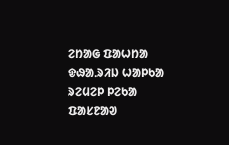ᱮᱴᱟᱜ ᱯᱟᱦᱴᱟ ᱫᱷᱟᱹᱨᱤᱡ ᱦᱟᱞᱠᱟ ᱨᱮᱢᱮᱞ ᱞᱮᱠᱟ ᱯᱟᱥᱱᱟᱣ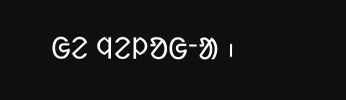ᱜᱮ ᱧᱮᱞᱚᱜᱼᱟ ᱾